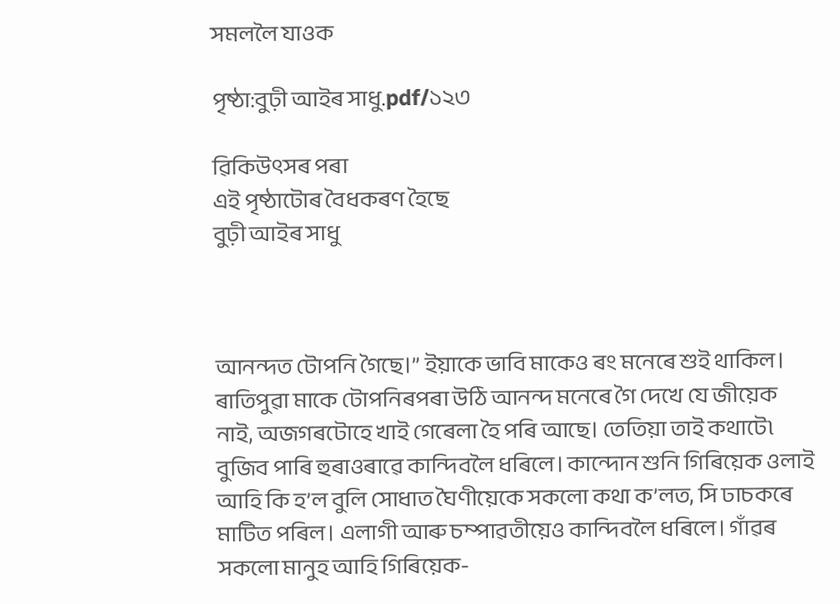সমললৈ যাওক

পৃষ্ঠা:বুঢ়ী আইৰ সাধু.pdf/১২৩

ৱিকিউৎসৰ পৰা
এই পৃষ্ঠাটোৰ বৈধকৰণ হৈছে
বুঢ়ী আইৰ সাধু



আনন্দত টোপনি গৈছে।” ইয়াকে ভাবি মাকেও ৰং মনেৰে শু‍ই থাকিল। ৰাতিপুৱা মাকে টোপনিৰপৰা উঠি আনন্দ মনেৰে গৈ দেখে যে জীয়েক নাই, অজগৰটোহে খাই গেৰেলা হৈ পৰি আছে। তেতিয়া তাই কথাটে৷ বুজিব পাৰি হুৰাওৰাৱে কান্দিবলৈ ধৰিলে। কান্দোন শুনি গিৰিয়েক ওলাই আহি কি হ’ল বুলি সোধাত ঘৈণীয়েকে সকলো কথা ক’লত, সি ঢাচকৰে মাটিত পৰিল। এলাগী আৰু চম্পাৱতীয়েও কান্দিবলৈ ধৰিলে। গাঁৱৰ সকলো মানুহ আহি গিৰিয়েক-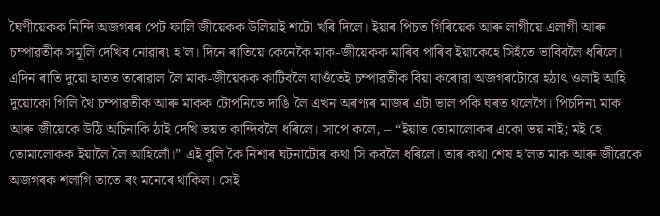ঘৈণীয়েকক নিন্দি অজগৰৰ পেট ফালি জীয়েকক উলিয়াই শটো খৰি দিলে। ইয়াৰ পিচত গিৰিয়েক আৰু লাগীয়ে এলাগী আৰু চম্পাৱতীক সমূলি দেখিব নোৱাৰ৷ হ’ল। দিনে ৰাতিয়ে কেনেকৈ মাক-জীয়েকক মাৰিব পাৰিব ইয়াকেহে সিহঁতে ভাবিবলৈ ধৰিলে। এদিন ৰাতি দুয়ো হাতত তৰোৱাল লৈ মাক-জীয়েকক কাটিবলৈ যাওঁতেই চম্পাৱতীক বিয়া কৰোৱা অজগৰটোৱে হঠাৎ ওলাই আহি দুয়োকো গিলি থৈ চম্পাৱতীক আৰু মাকক টোপনিতে দাঙি লৈ এখন অৰণ্যৰ মাজৰ এটা ভাল পকি ঘৰত থলেগৈ। পিচদিন৷ মাক আৰু জীয়েকে উঠি অচিনাকি ঠাই দেখি ভয়ত কান্দিবলৈ ধৰিলে। সাপে কলে, – “ইয়াত তোমালোকৰ একো ভয় নাই; মই হে তোমালোকক ইয়ালৈ লৈ আহিলোঁ।” এই বুলি কৈ নিশাৰ ঘটনাটোৰ কথা সি কবলৈ ধৰিলে। তাৰ কথা শেষ হ’লত মাক আৰু জীৱেকে অজগৰক শলাগি তাতে ৰং মনেৰে থাকিল। সেই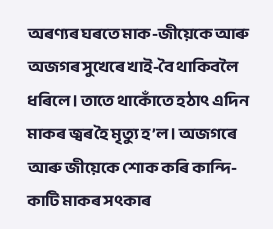অৰণ্যৰ ঘৰতে মাক-জীয়েকে আৰু অজগৰ সুখেৰে খাই-বৈ থাকিবলৈ ধৰিলে। তাতে থাকোঁতে হঠাৎ এদিন মাকৰ জ্বৰ হৈ মৃত্যু হ’ল। অজগৰে আৰু জীয়েকে শোক কৰি কান্দি-কাটি মাকৰ সৎকাৰ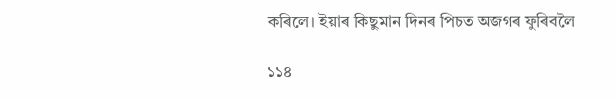কৰিলে। ইয়াৰ কিছুমান দিনৰ পিচত অজগৰ ফুৰিবলৈ

১১৪